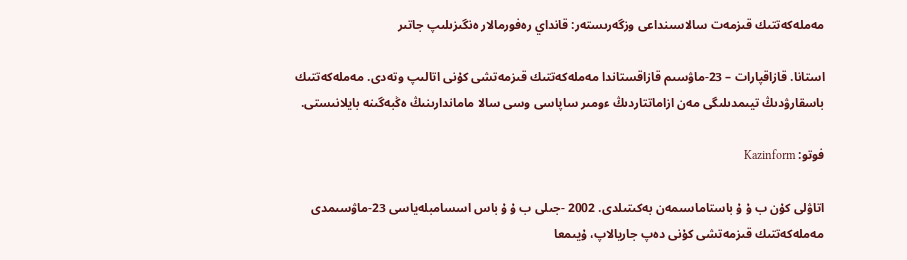مەملەكەتتىك قىزمەت سالاسىنداعى وزگەرىستەر: قانداي رەفورمالار ەنگىزىلىپ جاتىر

استانا. قازاقپارات – 23-ماۋسىم قازاقستاندا مەملەكەتتىك قىزمەتشى كۇنى اتالىپ وتەدى. مەملەكەتتىك باسقارۋدىڭ تيىمدىلىگى مەن ازاماتتاردىڭ ءومىر ساپاسى وسى سالا ماماندارىنىڭ ەڭبەگىنە بايلانىستى.

فوتو: Kazinform

اتاۋلى كۇن ب ۇ ۇ باستاماسىمەن بەكىتىلدى. 2002 -جىلى ب ۇ ۇ باس اسسامبلەياسى 23-ماۋسىمدى مەملەكەتتىك قىزمەتشى كۇنى دەپ جاريالاپ، ۇيىمعا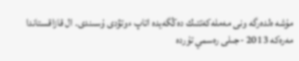مۇشە ەلدەرگە ونى مەملەكەتتىك دەڭگەيدە اتاپ ءوتۋدى ۇسىندى. ال قازاقستاندا مەرەكە 2013 -جىلى رەسمي تۇردە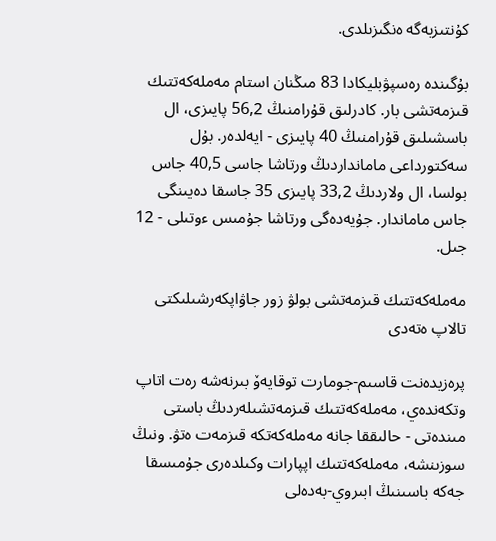كۇنتىزبەگە ەنگىزىلدى.

بۇگىندە رەسپۋبليكادا 83 مىڭنان استام مەملەكەتتىك قىزمەتشى بار. كادرلىق قۇرامنىڭ 56,2 پايىزى، ال باسشىلىق قۇرامنىڭ 40 پايىزى - ايەلدەر. بۇل سەكتورداعى مامانداردىڭ ورتاشا جاسى 40,5 جاس بولسا، ال ولاردىڭ 33,2 پايىزى 35 جاسقا دەيىنگى جاس ماماندار. جۇيەدەگى ورتاشا جۇمىس ءوتىلى - 12 جىل.

مەملەكەتتىك قىزمەتشى بولۋ زور جاۋاپكەرشىلىكتى تالاپ ەتەدى

پرەزيدەنت قاسىم-جومارت توقايەۆ بىرنەشە رەت اتاپ وتكەندەي، مەملەكەتتىك قىزمەتشىلەردىڭ باستى مىندەتى - حالىققا جانە مەملەكەتكە قىزمەت ەتۋ. ونىڭ سوزىنشە، مەملەكەتتىك اپپارات وكىلدەرى جۇمىسقا جەكە باسىنىڭ ابىروي-بەدەلى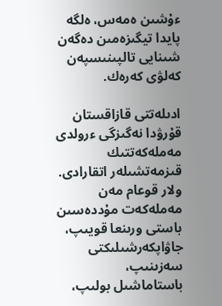ءۇشىن ەمەس، ەلگە پايدا تيگىزەمىن دەگەن شىنايى تالپىنىسپەن كەلۋى كەرەك.

ادىلەتتى قازاقستان قۇرۋدا نەگىزگى ءرولدى مەملەكەتتىك قىزمەتشىلەر اتقارادى. ولار قوعام مەن مەملەكەت مۇددەسىن باستى ورىنعا قويىپ، جاۋاپكەرشىلىكتى سەزىنىپ، باستاماشىل بولىپ،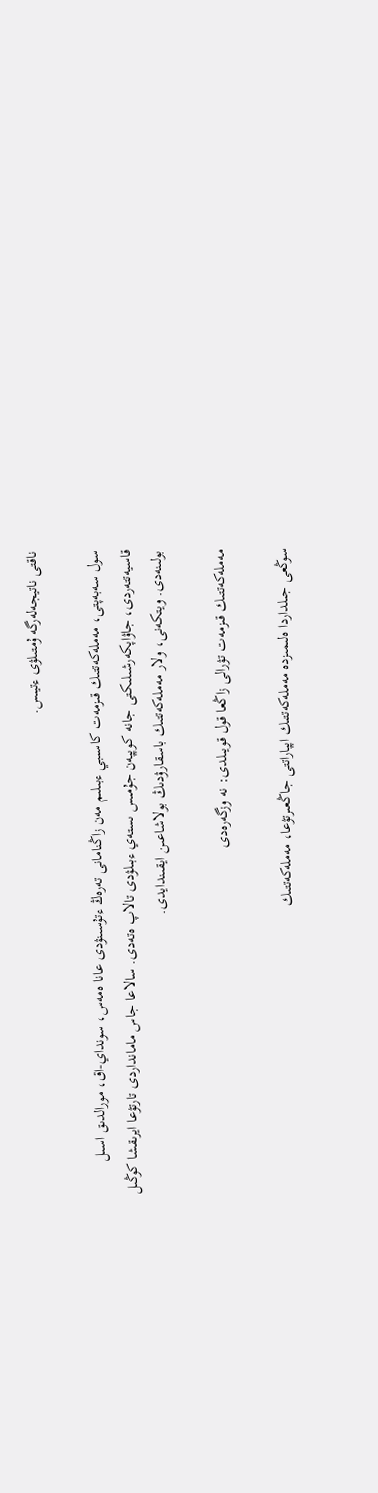ناقتى ناتيجەلەرگە ۇمتىلۋى ءتيىس.

سول سەبەپتى، مەملەكەتتىك قىزمەت كاسىبي ءبىلىم مەن زاڭنامانى تەرەڭ ءتۇسىنۋدى عانا ەمەس، سونداي-اق، مورالدىق اسىل قاسيەتتەردى، جاۋاپكەرشىلىكتى جانە كوپپەن جۇمىس ىستەي ءبىلۋدى تالاپ ەتەدى. سالاعا جاس مامانداردى تارتۋعا ايرىقشا كوڭىل بولىنەدى. ويتكەنى، ولار مەملەكەتتىك باسقارۋدىڭ بولاشاعىن ايقىندايدى.

مەملەكەتتىك قىزمەت تۋرالى زاڭعا قول قويىلدى: نە وزگەرەدى

سوڭعى جىلداردا ەلىمىزدە مەملەكەتتىك اپپاراتتى جاڭعىرتۋعا، مەملەكەتتىك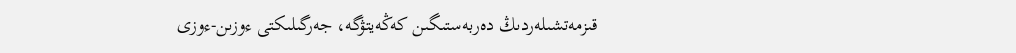قىزمەتشىلەردىڭ دەربەستىگىن كەڭەيتۋگە، جەرگىلىكتى ءوزىن-ءوزى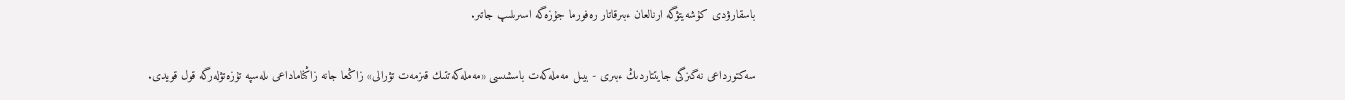باسقارۋدى كۇشەيتۋگە ارنالعان ءبىرقاتار رەفورما جۇزەگە اسىرىلىپ جاتىر.

سەكتورداعى نەگىزگى جايتتاردىڭ ءبىرى - بيىل مەملەكەت باسشىسى «مەملەكەتتىك قىزمەت تۋرالى» زاڭعا جانە زاڭناماداعى ىلەسپە تۇزەتۋلەرگە قول قويدى.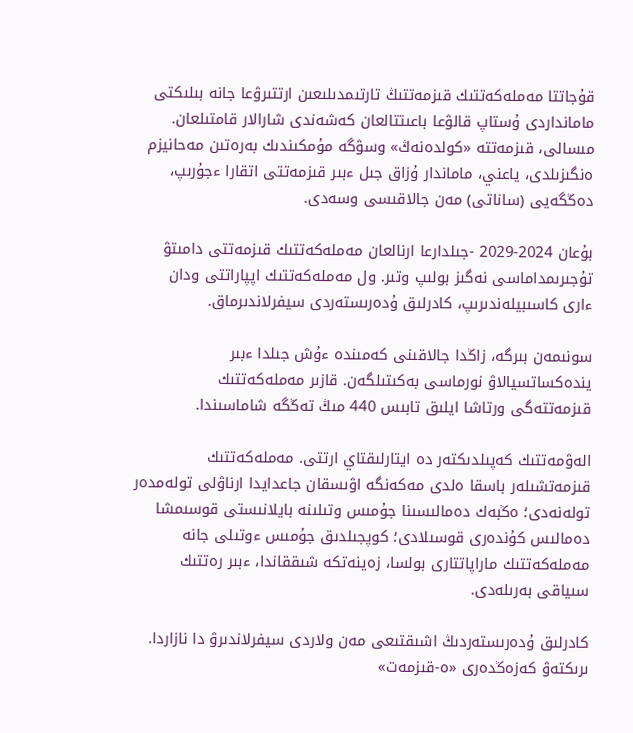قۇجاتتا مەملەكەتتىك قىزمەتتىڭ تارتىمدىلىعىن ارتتىرۋعا جانە بىلىكتى مامانداردى ۇستاپ قالۋعا باعىتتالعان كەشەندى شارالار قامتىلعان. مىسالى، قىزمەتتە «كولدەنەڭ» وسۋگە مۇمكىندىك بەرەتىن مەحانيزم ەنگىزىلدى، ياعني، ماماندار ۇزاق جىل ءبىر قىزمەتتى اتقارا ءجۇرىپ، دەڭگەيى (ساناتى) مەن جالاقىسى وسەدى.

بۇعان 2024-2029 -جىلدارعا ارنالعان مەملەكەتتىك قىزمەتتى دامىتۋ تۇجىرىمداماسى نەگىز بولىپ وتىر. ول مەملەكەتتىك اپپاراتتى ودان ءارى كاسىبيلەندىرىپ، كادرلىق ۇدەرىستەردى سيفرلاندىرماق.

سونىمەن بىرگە، زاڭدا جالاقىنى كەمىندە ءۇش جىلدا ءبىر يندەكساتسيالاۋ نورماسى بەكىتىلگەن. قازىر مەملەكەتتىك قىزمەتتەگى ورتاشا ايلىق تابىس 440 مىڭ تەڭگە شاماسىندا.

الەۋمەتتىك كەپىلدىكتەر دە ايتارلىقتاي ارتتى. مەملەكەتتىك قىزمەتشىلەر باسقا ەلدى مەكەنگە اۋىسقان جاعدايدا ارناۋلى تولەمدەر تولەنەدى؛ ەڭبەك دەمالىسىنا جۇمىس وتىلىنە بايلانىستى قوسىمشا دەمالىس كۇندەرى قوسىلادى؛ كوپجىلدىق جۇمىس ءوتىلى جانە مەملەكەتتىك ماراپاتتارى بولسا، زەينەتكە شىققاندا، ءبىر رەتتىك سىياقى بەرىلەدى.

كادرلىق ۇدەرىستەردىڭ اشىقتىعى مەن ولاردى سيفرلاندىرۋ دا نازاردا. ىرىكتەۋ كەزەڭدەرى «ە-قىزمەت»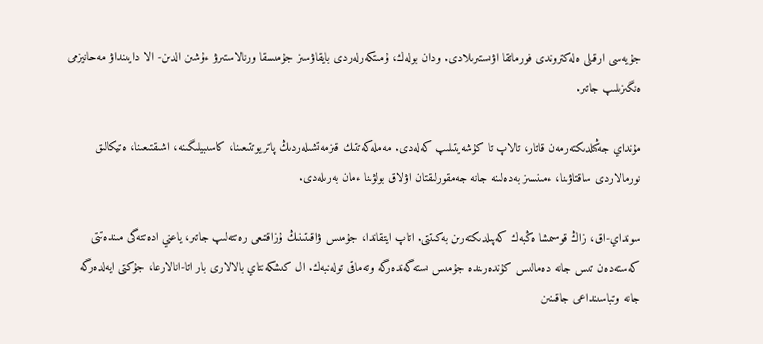جۇيەسى ارقىلى ەلەكتروندى فورماتقا اۋىستىرىلادى. ودان بولەك، ۇمىتكەرلەردى بايقاۋسىز جۇمىسقا ورنالاستىرۋ ءۇشىن الدىن- الا دايىنداۋ مەحانيزمى ەنگىزىلىپ جاتىر.

مۇنداي جەڭىلدىكتەرمەن قاتار، تالاپ تا كۇشەيتىلىپ كەلەدى. مەملەكەتتىك قىزمەتشىلەردىڭ پاتريوتتىعىنا، كاسىبيلىگىنە، اشىقتىعىنا، ەتيكالىق نورمالاردى ساقتاۋىنا، ءمىنسىز بەدەلىنە جانە جەمقورلىقتان اۋلاق بولۋىنا ءمان بەرىلەدى.

سونداي-اق، زاڭ قوسىمشا ەڭبەك كەپىلدىكتەرىن بەكىتتى. اتاپ ايتقاندا، جۇمىس ۋاقىتىنىڭ ۇزاقتىعى رەتتەلىپ جاتىر، ياعني ادەتتەگى مىندەتتى كەستەدەن تىس جانە دەمالىس كۇندەرىندە جۇمىس ىستەگەندەرگە وتەماقى تولەنبەك. ال كىشكەنتاي بالالارى بار اتا-انالارعا، جۇكتى ايەلدەرگە جانە وتباسىنداعى جاقىنىن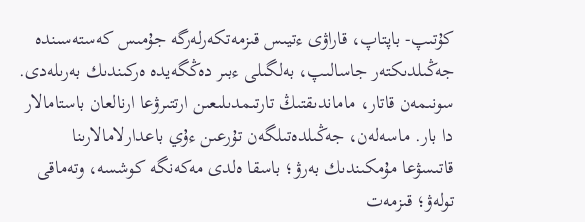كۇتىپ- باپتاپ، قاراۋى ءتيىس قىزمەتكەرلەرگە جۇمىس كەستەسىندە جەڭىلدىكتەر جاسالىپ، بەلگىلى ءبىر دەڭگەيدە ەركىندىك بەرىلەدى. سونىمەن قاتار، ماماندىقتىڭ تارتىمدىلىعىن ارتتىرۋعا ارنالعان باستامالار دا بار. ماسەلەن، جەڭىلدەتىلگەن تۇرعىن ءۇي باعدارلامالارىنا قاتىسۋعا مۇمكىندىك بەرۋ؛ باسقا ەلدى مەكەنگە كوشسە، وتەماقى تولەۋ؛ قىزمەت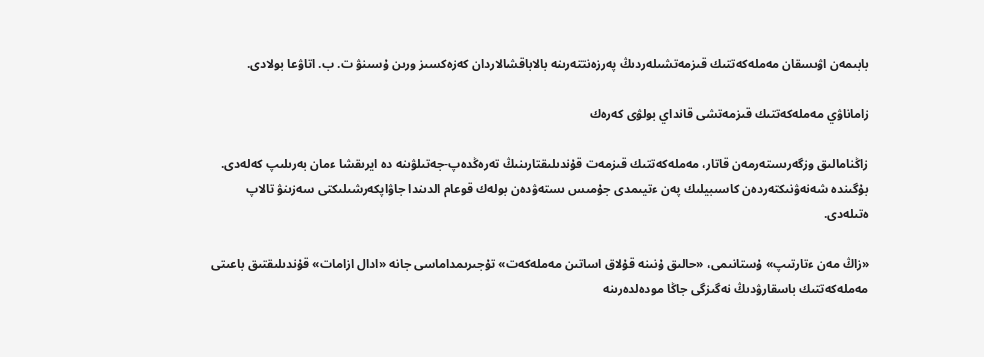بابىمەن اۋىسقان مەملەكەتتىك قىزمەتشىلەردىڭ پەرزەنتتەرىنە بالاباقشالاردان كەزەكسىز ورىن ۇسىنۋ ت. ب. اتاۋعا بولادى.

زاماناۋي مەملەكەتتىك قىزمەتشى قانداي بولۋى كەرەك

زاڭنامالىق وزگەرىستەرمەن قاتار، مەملەكەتتىك قىزمەت قۇندىلىقتارىنىڭ تەرەڭدەپ-جەتىلۋىنە دە ايرىقشا ءمان بەرىلىپ كەلەدى. بۇگىندە شەنەۋنىكتەردەن كاسىبيلىك پەن ءتيىمدى جۇمىس ىستەۋدەن بولەك قوعام الدىندا جاۋاپكەرشىلىكتى سەزىنۋ تالاپ ەتىلەدى.

«زاڭ مەن ءتارتىپ» ۇستانىمى، «حالىق ۇنىنە قۇلاق اساتىن مەملەكەت» تۇجىرىمداماسى جانە «ادال ازامات» قۇندىلىقتىق باعىتى مەملەكەتتىك باسقارۋدىڭ نەگىزگى جاڭا مودەلدەرىنە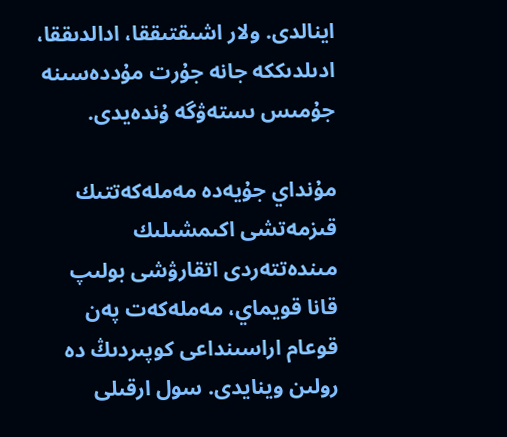اينالدى. ولار اشىقتىققا، ادالدىققا، ادىلدىككە جانە جۇرت مۇددەسىنە جۇمىس ىستەۋگە ۇندەيدى.

مۇنداي جۇيەدە مەملەكەتتىك قىزمەتشى اكىمشىلىك مىندەتتەردى اتقارۋشى بولىپ قانا قويماي، مەملەكەت پەن قوعام اراسىنداعى كوپىردىڭ دە رولىن وينايدى. سول ارقىلى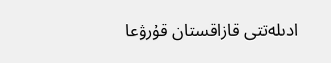ادىلەتتى قازاقستان قۇرۋعا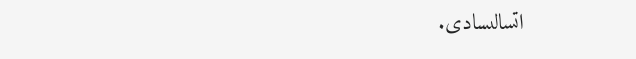اتسالىسادى.